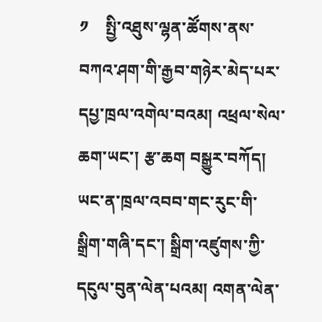༡    སྤྱི་འཐུས་ལྷན་ཚོགས་ནས་བཀའ་ཤག་གི་རྒྱབ་གཉེར་མེད་པར་དཔྱ་ཁྲལ་འགེལ་བའམ། འཕྲལ་སེལ་ཆག་ཡང་། རྩ་ཆག བསྒྱུར་བཀོད། ཡང་ན་ཁྲལ་འབབ་གང་རུང་གི་སྒྲིག་གཞི་དང་། སྒྲིག་འཛུགས་ཀྱི་དངུལ་བུན་ལེན་པའམ། འགན་ལེན་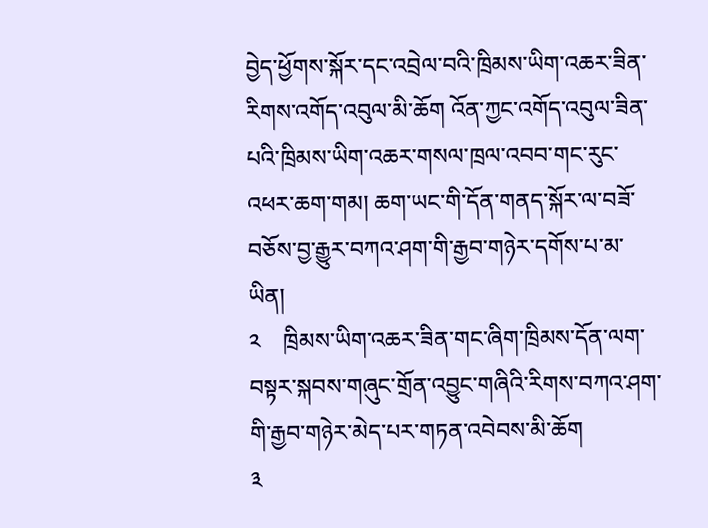བྱེད་ཕྱོགས་སྐོར་དང་འབྲེལ་བའི་ཁྲིམས་ཡིག་འཆར་ཟིན་རིགས་འགོད་འབུལ་མི་ཆོག འོན་ཀྱང་འགོད་འབུལ་ཟིན་པའི་ཁྲིམས་ཡིག་འཆར་གསལ་ཁྲལ་འབབ་གང་རུང་འཕར་ཆག་གམ། ཆག་ཡང་གི་དོན་གནད་སྐོར་ལ་བཟོ་བཅོས་བྱ་རྒྱུར་བཀའ་ཤག་གི་རྒྱབ་གཉེར་དགོས་པ་མ་ཡིན།
༢    ཁྲིམས་ཡིག་འཆར་ཟིན་གང་ཞིག་ཁྲིམས་དོན་ལག་བསྟར་སྐབས་གཞུང་གྲོན་འབྱུང་གཞིའི་རིགས་བཀའ་ཤག་གི་རྒྱབ་གཉེར་མེད་པར་གཏན་འབེབས་མི་ཆོག
༣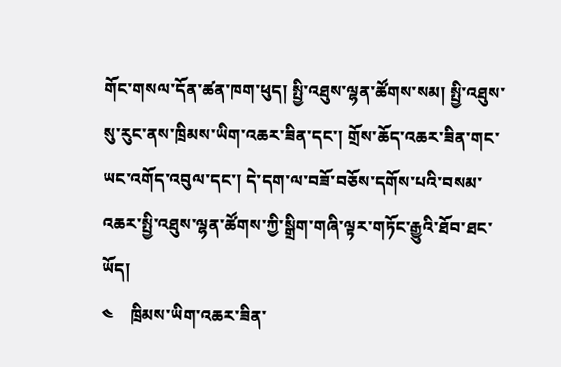གོང་གསལ་དོན་ཚན་ཁག་ཕུད། སྤྱི་འཐུས་ལྷན་ཚོགས་སམ། སྤྱི་འཐུས་སུ་རུང་ནས་ཁྲིམས་ཡིག་འཆར་ཟིན་དང་། གྲོས་ཆོད་འཆར་ཟིན་གང་ཡང་འགོད་འབུལ་དང་། དེ་དག་ལ་བཟོ་བཅོས་དགོས་པའི་བསམ་འཆར་སྤྱི་འཐུས་ལྷན་ཚོགས་ཀྱི་སྒྲིག་གཞི་ལྟར་གཏོང་རྒྱུའི་ཐོབ་ཐང་ཡོད།
༤    ཁྲིམས་ཡིག་འཆར་ཟིན་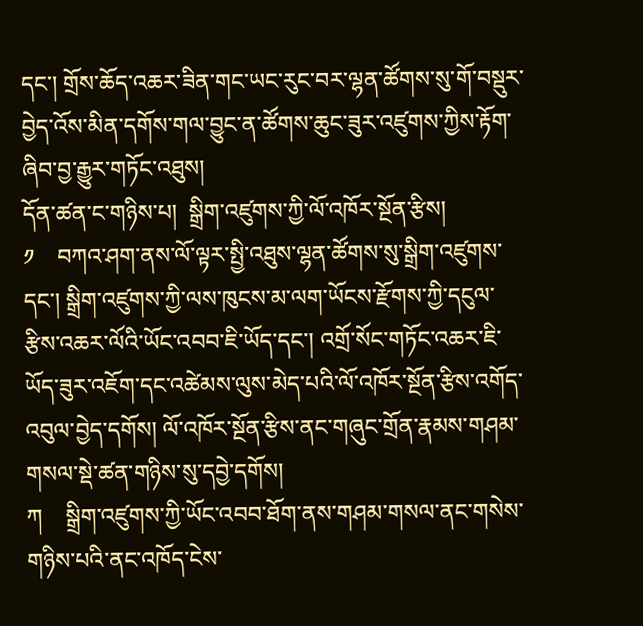དང་། གྲོས་ཆོད་འཆར་ཟིན་གང་ཡང་རུང་བར་ལྷན་ཚོགས་སུ་གོ་བསྡུར་བྱེད་འོས་མིན་དགོས་གལ་བྱུང་ན་ཚོགས་ཆུང་ཟུར་འཛུགས་ཀྱིས་རྟོག་ཞིབ་བྱ་རྒྱུར་གཏོང་འཐུས།
དོན་ཚན་ང་གཉིས་པ།  སྒྲིག་འཛུགས་ཀྱི་ལོ་འཁོར་སྔོན་རྩིས།
༡    བཀའ་ཤག་ནས་ལོ་ལྟར་སྤྱི་འཐུས་ལྷན་ཚོགས་སུ་སྒྲིག་འཛུགས་དང་། སྒྲིག་འཛུགས་ཀྱི་ལས་ཁུངས་མ་ལག་ཡོངས་རྫོགས་ཀྱི་དངུལ་རྩིས་འཆར་ལོའི་ཡོང་འབབ་ཇི་ཡོད་དང་། འགྲོ་སོང་གཏོང་འཆར་ཇི་ཡོད་ཟུར་འཇོག་དང་འཚེམས་ལུས་མེད་པའི་ལོ་འཁོར་སྔོན་རྩིས་འགོད་འབུལ་བྱེད་དགོས། ལོ་འཁོར་སྔོན་རྩིས་ནང་གཞུང་གྲོན་རྣམས་གཤམ་གསལ་སྡེ་ཚན་གཉིས་སུ་དབྱེ་དགོས།
ཀ    སྒྲིག་འཛུགས་ཀྱི་ཡོང་འབབ་ཐོག་ནས་གཤམ་གསལ་ནང་གསེས་གཉིས་པའི་ནང་འཁོད་ངེས་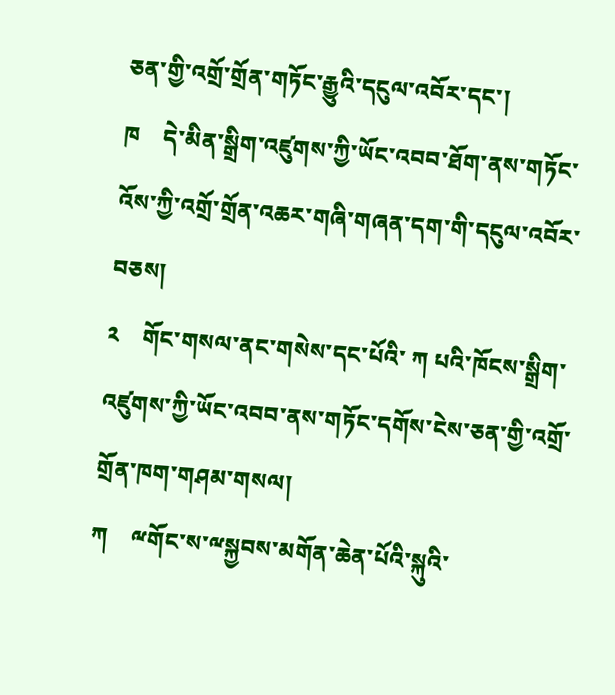ཅན་གྱི་འགྲོ་གྲོན་གཏོང་རྒྱུའི་དངུལ་འབོར་དང་།
ཁ    དེ་མིན་སྒྲིག་འཛུགས་ཀྱི་ཡོང་འབབ་ཐོག་ནས་གཏོང་འོས་ཀྱི་འགྲོ་གྲོན་འཆར་གཞི་གཞན་དག་གི་དངུལ་འབོར་བཅས།
༢    གོང་གསལ་ནང་གསེས་དང་པོའི་ ཀ པའི་ཁོངས་སྒྲིག་འཛུགས་ཀྱི་ཡོང་འབབ་ནས་གཏོང་དགོས་ངེས་ཅན་གྱི་འགྲོ་གྲོན་ཁག་གཤམ་གསལ།
ཀ    ྋགོང་ས་ྋསྐྱབས་མགོན་ཆེན་པོའི་སྐུའི་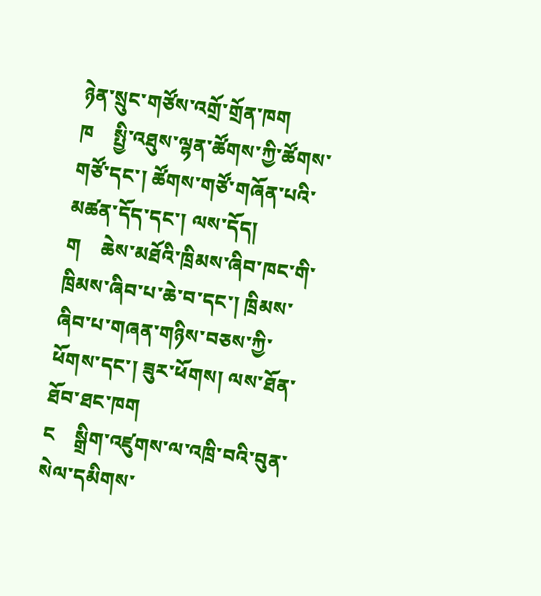ཉེན་སྲུང་གཙོས་འགྲོ་གྲོན་ཁག
ཁ    སྤྱི་འཐུས་ལྷན་ཚོགས་ཀྱི་ཚོགས་གཙོ་དང་། ཚོགས་གཙོ་གཞོན་པའི་མཚན་དོད་དང་། ལས་དོད།
ག    ཆེས་མཐོའི་ཁྲིམས་ཞིབ་ཁང་གི་ཁྲིམས་ཞིབ་པ་ཆེ་བ་དང་། ཁྲིམས་ཞིབ་པ་གཞན་གཉིས་བཅས་ཀྱི་ཕོགས་དང་། ཟུར་ཕོགས། ལས་ཐོན་ཐོབ་ཐང་ཁག
ང    སྒྲིག་འཛུགས་ལ་འཁྲི་བའི་བུན་སེལ་དམིགས་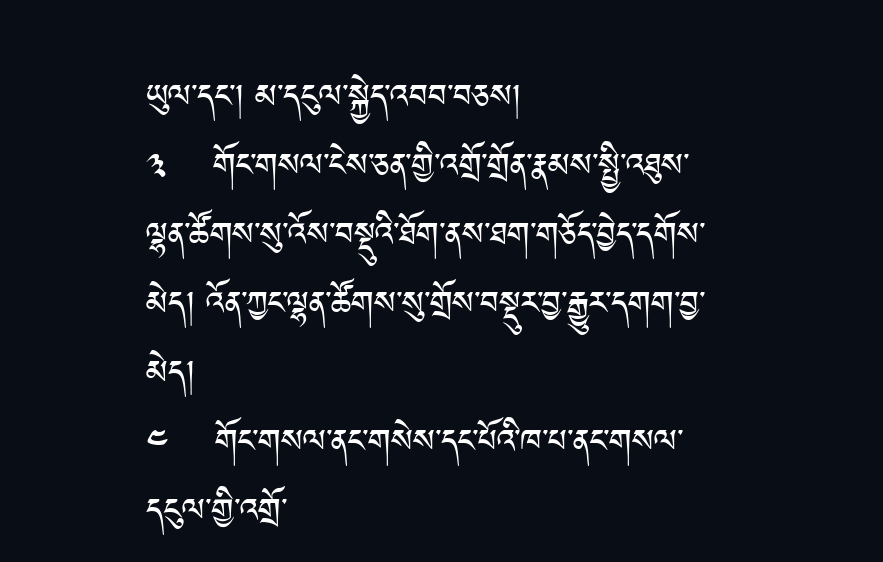ཡུལ་དང་། མ་དངུལ་སྐྱེད་འབབ་བཅས།
༣    གོང་གསལ་ངེས་ཅན་གྱི་འགྲོ་གྲོན་རྣམས་སྤྱི་འཐུས་ལྷན་ཚོགས་སུ་འོས་བསྡུའི་ཐོག་ནས་ཐག་གཅོད་བྱེད་དགོས་མེད། འོན་ཀྱང་ལྷན་ཚོགས་སུ་གྲོས་བསྡུར་བྱ་རྒྱུར་དགག་བྱ་མེད།
༤    གོང་གསལ་ནང་གསེས་དང་པོའི་ཁ་པ་ནང་གསལ་དངུལ་གྱི་འགྲོ་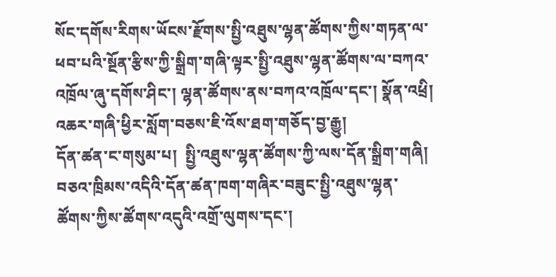སོང་དགོས་རིགས་ཡོངས་རྫོགས་སྤྱི་འཐུས་ལྷན་ཚོགས་ཀྱིས་གཏན་ལ་ཕབ་པའི་སྔོན་རྩིས་ཀྱི་སྒྲིག་གཞི་ལྟར་སྤྱི་འཐུས་ལྷན་ཚོགས་ལ་བཀའ་འཁྲོལ་ཞུ་དགོས་ཤིང་། ལྷན་ཚོགས་ནས་བཀའ་འཁྲོལ་དང་། སྣོན་འཕྲི། འཆར་གཞི་ཕྱིར་སློག་བཅས་ཇི་འོས་ཐག་གཅོད་བྱ་རྒྱུ།
དོན་ཚན་ང་གསུམ་པ།  སྤྱི་འཐུས་ལྷན་ཚོགས་ཀྱི་ལས་དོན་སྒྲིག་གཞི།
བཅའ་ཁྲིམས་འདིའི་དོན་ཚན་ཁག་གཞིར་བཟུང་སྤྱི་འཐུས་ལྷན་ཚོགས་ཀྱིས་ཚོགས་འདུའི་འགྲོ་ལུགས་དང་།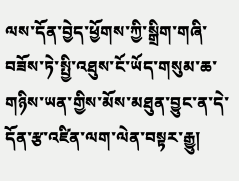ལས་དོན་བྱེད་ཕྱོགས་ཀྱི་སྒྲིག་གཞི་བཟོས་ཏེ་སྤྱི་འཐུས་ངོ་ཡོད་གསུམ་ཆ་གཉིས་ཡན་གྱིས་མོས་མཐུན་བྱུང་ན་དེ་དོན་རྩ་འཛིན་ལག་ལེན་བསྟར་རྒྱུ།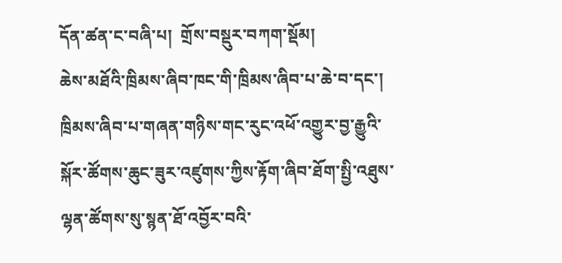དོན་ཚན་ང་བཞི་པ།  གྲོས་བསྡུར་བཀག་སྡོམ།
ཆེས་མཐོའི་ཁྲིམས་ཞིབ་ཁང་གི་ཁྲིམས་ཞིབ་པ་ཆེ་བ་དང་། ཁྲིམས་ཞིབ་པ་གཞན་གཉིས་གང་རུང་འཕོ་འགྱུར་བྱ་རྒྱུའི་སྐོར་ཚོགས་ཆུང་ཟུར་འཛུགས་ཀྱིས་རྟོག་ཞིབ་ཐོག་སྤྱི་འཐུས་ལྷན་ཚོགས་སུ་སྙན་ཐོ་འབྱོར་བའི་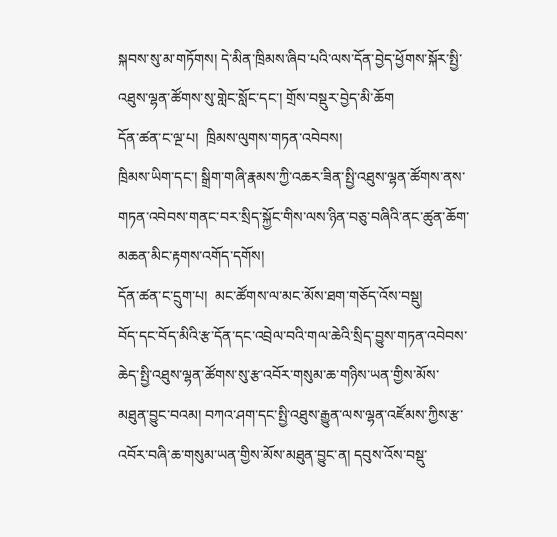སྐབས་སུ་མ་གཏོགས། དེ་མིན་ཁྲིམས་ཞིབ་པའི་ལས་དོན་བྱེད་ཕྱོགས་སྐོར་སྤྱི་འཐུས་ལྷན་ཚོགས་སུ་གླེང་སློང་དང་། གྲོས་བསྡུར་བྱེད་མི་ཆོག
དོན་ཚན་ང་ལྔ་པ།  ཁྲིམས་ལུགས་གཏན་འབེབས།
ཁྲིམས་ཡིག་དང་། སྒྲིག་གཞི་རྣམས་ཀྱི་འཆར་ཟིན་སྤྱི་འཐུས་ལྷན་ཚོགས་ནས་གཏན་འབེབས་གནང་བར་སྲིད་སྐྱོང་གིས་ལས་ཉིན་བཅུ་བཞིའི་ནང་ཚུན་ཆོག་མཆན་མིང་རྟགས་འགོད་དགོས།
དོན་ཚན་ང་དྲུག་པ།  མང་ཚོགས་ལ་མང་མོས་ཐག་གཅོད་འོས་བསྡུ།
བོད་དང་བོད་མིའི་རྩ་དོན་དང་འབྲེལ་བའི་གལ་ཆེའི་སྲིད་བྱུས་གཏན་འབེབས་ཆེད་སྤྱི་འཐུས་ལྷན་ཚོགས་སུ་རྩ་འབོར་གསུམ་ཆ་གཉིས་ཡན་གྱིས་མོས་མཐུན་བྱུང་བའམ། བཀའ་ཤག་དང་སྤྱི་འཐུས་རྒྱུན་ལས་ལྷན་འཛོམས་ཀྱིས་རྩ་འབོར་བཞི་ཆ་གསུམ་ཡན་གྱིས་མོས་མཐུན་བྱུང་ན། དབུས་འོས་བསྡུ་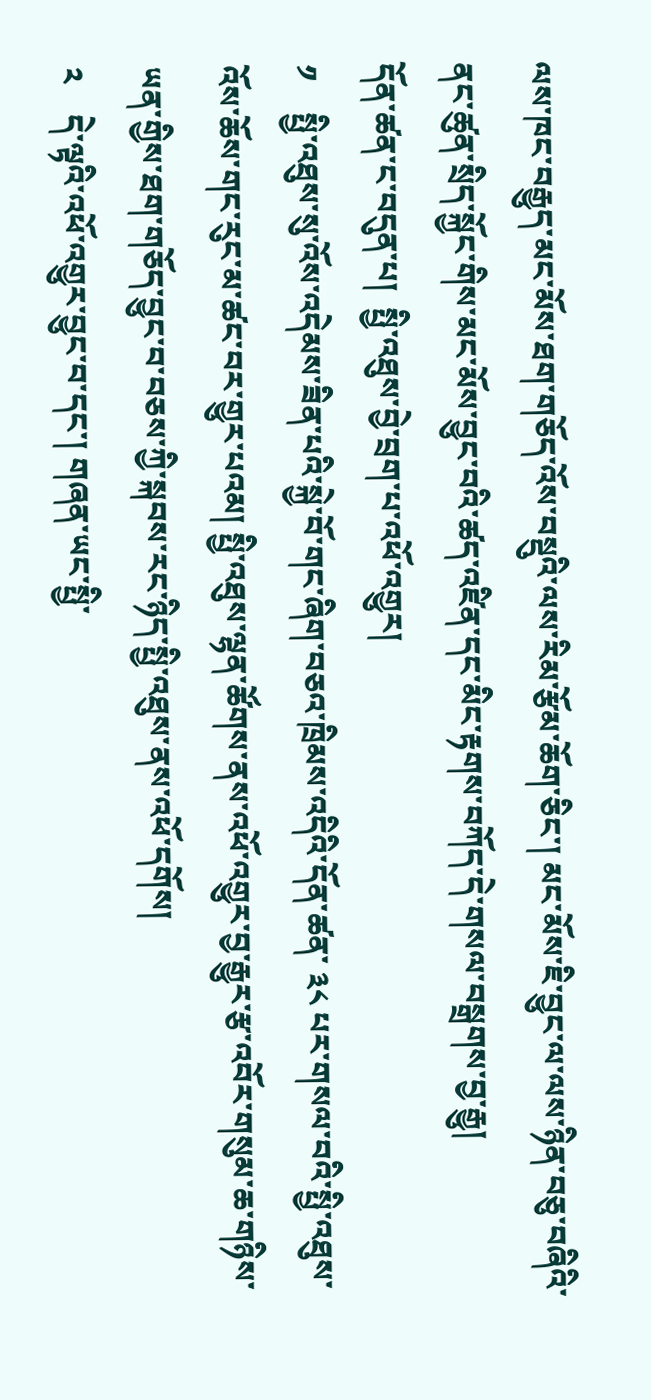ལས་ཁང་བརྒྱུད་མང་མོས་ཐག་གཅོད་འོས་བསྡུའི་ལས་རིམ་རྩོམ་ཆོག་ཅིང་། མང་མོས་ཇི་བྱུང་ལ་ལས་ཉིན་བཅུ་བཞིའི་ནང་ཚུན་སྲིད་སྐྱོང་གིས་མང་མོས་བྱུང་བའི་ཚད་འཛིན་དང་མིང་རྟགས་བཀོད་དེ་གསལ་བསྒྲགས་བྱ་རྒྱུ།
དོན་ཚན་ང་བདུན་པ།  སྤྱི་འཐུས་བྱེ་བྲག་པ་འཕོ་འགྱུར།
༡    སྤྱི་འཐུས་སུ་འོས་འདེམས་ཟིན་པའི་སྐྱེ་བོ་གང་ཞིག་བཅའ་ཁྲིམས་འདིའི་དོན་ཚན་ ༣༨ པར་གསལ་བའི་སྤྱི་འཐུས་འོས་ཆོས་གང་རུང་མ་ཚང་བར་གྱུར་པའམ། སྤྱི་འཐུས་ལྷན་ཚོགས་ནས་འཕོ་འགྱུར་བྱ་རྒྱུར་རྩ་འབོར་གསུམ་ཆ་གཉིས་ཡན་གྱིས་ཐག་གཅོད་བྱུང་བ་བཅས་ཀྱི་སྐབས་རང་ཉིད་སྤྱི་འཐུས་ནས་འཕོ་དགོས།
༢    དེ་ལྟའི་འཕོ་འགྱུར་བྱུང་བ་དང་། གཞན་ཡང་སྤྱི་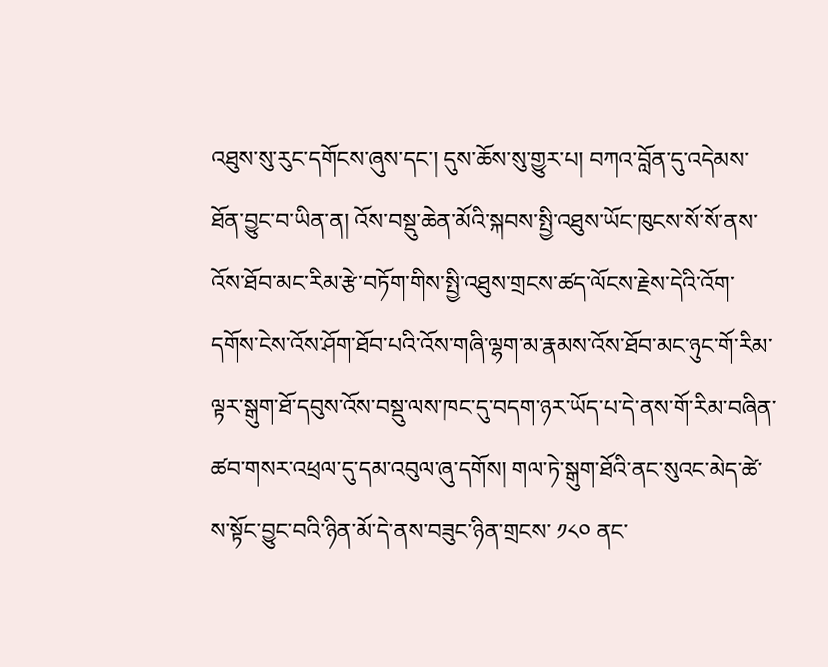འཐུས་སུ་རུང་དགོངས་ཞུས་དང་། དུས་ཆོས་སུ་གྱུར་པ། བཀའ་བློན་དུ་འདེམས་ཐོན་བྱུང་བ་ཡིན་ན། འོས་བསྡུ་ཆེན་མོའི་སྐབས་སྤྱི་འཐུས་ཡོང་ཁུངས་སོ་སོ་ནས་འོས་ཐོབ་མང་རིམ་རྩེ་བཏོག་གིས་སྤྱི་འཐུས་གྲངས་ཚད་ལོངས་རྗེས་དེའི་འོག་དགོས་ངེས་འོས་ཤོག་ཐོབ་པའི་འོས་གཞི་ལྷག་མ་རྣམས་འོས་ཐོབ་མང་ཉུང་གོ་རིམ་ལྟར་སྒུག་ཐོ་དབུས་འོས་བསྡུ་ལས་ཁང་དུ་བདག་ཉར་ཡོད་པ་དེ་ནས་གོ་རིམ་བཞིན་ཚབ་གསར་འཕྲལ་དུ་དམ་འབུལ་ཞུ་དགོས། གལ་ཏེ་སྒུག་ཐོའི་ནང་སུའང་མེད་ཚེ་ས་སྟོང་བྱུང་བའི་ཉིན་མོ་དེ་ནས་བཟུང་ཉིན་གྲངས་ ༡༨༠ ནང་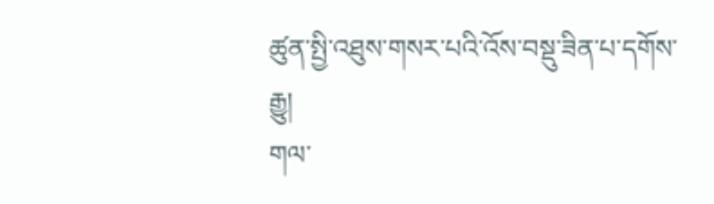ཚུན་སྤྱི་འཐུས་གསར་པའི་འོས་བསྡུ་ཟིན་པ་དགོས་རྒྱུ།
གལ་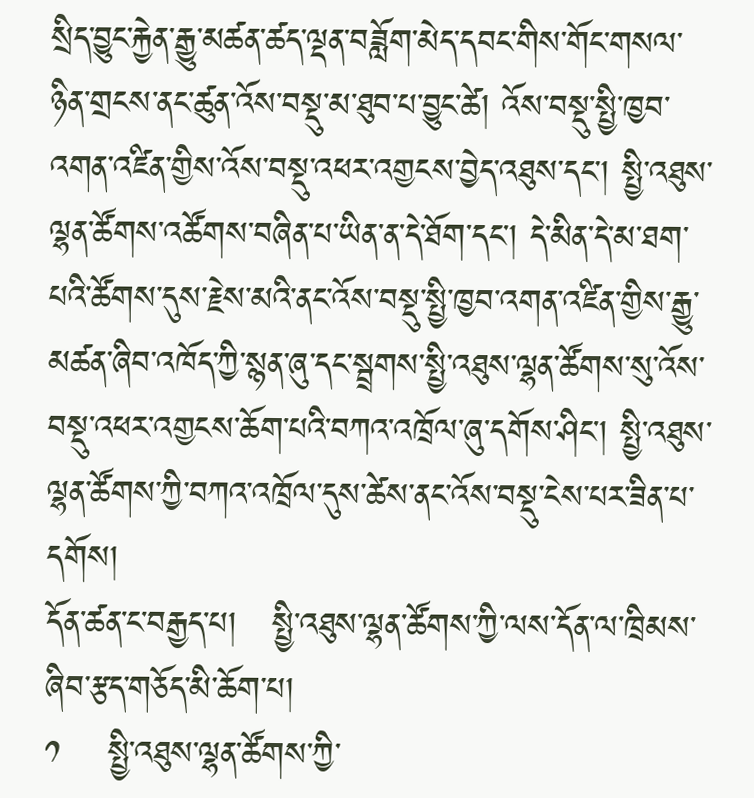སྲིད་བྱུང་རྐྱེན་རྒྱུ་མཚན་ཚད་ལྡན་བཟློག་མེད་དབང་གིས་གོང་གསལ་ཉིན་གྲངས་ནང་ཚུན་འོས་བསྡུ་མ་ཐུབ་པ་བྱུང་ཚེ། འོས་བསྡུ་སྤྱི་ཁྱབ་འགན་འཛིན་གྱིས་འོས་བསྡུ་འཕར་འགྱངས་བྱེད་འཐུས་དང་། སྤྱི་འཐུས་ལྷན་ཚོགས་འཚོགས་བཞིན་པ་ཡིན་ན་དེ་ཐོག་དང་། དེ་མིན་དེ་མ་ཐག་པའི་ཚོགས་དུས་རྗེས་མའི་ནང་འོས་བསྡུ་སྤྱི་ཁྱབ་འགན་འཛིན་གྱིས་རྒྱུ་མཚན་ཞིབ་འཁོད་ཀྱི་སྙན་ཞུ་དང་སྦྲགས་སྤྱི་འཐུས་ལྷན་ཚོགས་སུ་འོས་བསྡུ་འཕར་འགྱངས་ཆོག་པའི་བཀའ་འཁྲོལ་ཞུ་དགོས་ཤིང་། སྤྱི་འཐུས་ལྷན་ཚོགས་ཀྱི་བཀའ་འཁྲོལ་དུས་ཚེས་ནང་འོས་བསྡུ་ངེས་པར་ཟིན་པ་དགོས།
དོན་ཚན་ང་བརྒྱད་པ།   སྤྱི་འཐུས་ལྷན་ཚོགས་ཀྱི་ལས་དོན་ལ་ཁྲིམས་ཞིབ་རྩད་གཅོད་མི་ཆོག་པ།
༡    སྤྱི་འཐུས་ལྷན་ཚོགས་ཀྱི་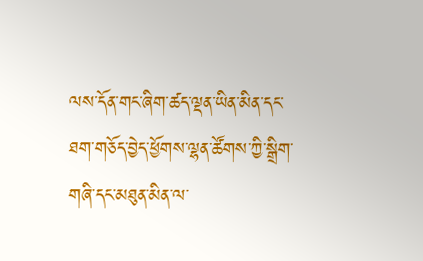ལས་དོན་གང་ཞིག་ཚད་ལྡན་ཡིན་མིན་དང་ཐག་གཅོད་བྱེད་ཕྱོགས་ལྷན་ཚོགས་ཀྱི་སྒྲིག་གཞི་དང་མཐུན་མིན་ལ་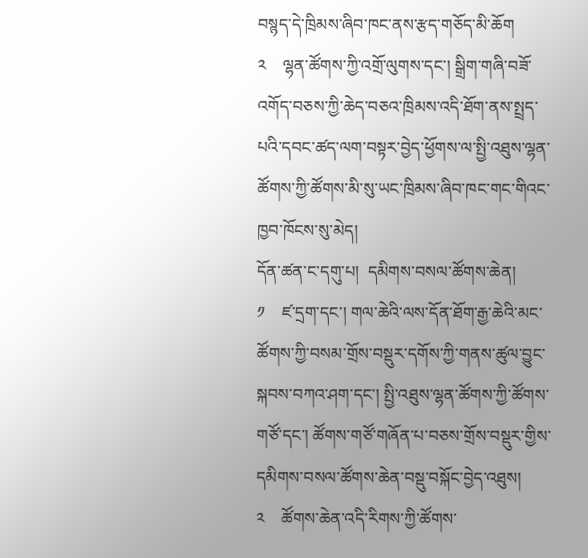བསྙད་དེ་ཁྲིམས་ཞིབ་ཁང་ནས་རྩད་གཅོད་མི་ཆོག
༢    ལྷན་ཚོགས་ཀྱི་འགྲོ་ལུགས་དང་། སྒྲིག་གཞི་བཟོ་འགོད་བཅས་ཀྱི་ཆེད་བཅའ་ཁྲིམས་འདི་ཐོག་ནས་སྤྲད་པའི་དབང་ཚད་ལག་བསྟར་བྱེད་ཕྱོགས་ལ་སྤྱི་འཐུས་ལྷན་ཚོགས་ཀྱི་ཚོགས་མི་སུ་ཡང་ཁྲིམས་ཞིབ་ཁང་གང་གིའང་ཁྱབ་ཁོངས་སུ་མེད།
དོན་ཚན་ང་དགུ་པ།  དམིགས་བསལ་ཚོགས་ཆེན།
༡    ཛ་དྲག་དང་། གལ་ཆེའི་ལས་དོན་ཐོག་རྒྱ་ཆེའི་མང་ཚོགས་ཀྱི་བསམ་གྲོས་བསྡུར་དགོས་ཀྱི་གནས་ཚུལ་བྱུང་སྐབས་བཀའ་ཤག་དང་། སྤྱི་འཐུས་ལྷན་ཚོགས་ཀྱི་ཚོགས་གཙོ་དང་། ཚོགས་གཙོ་གཞོན་པ་བཅས་གྲོས་བསྡུར་གྱིས་དམིགས་བསལ་ཚོགས་ཆེན་བསྡུ་བསྐོང་བྱེད་འཐུས།
༢    ཚོགས་ཆེན་འདི་རིགས་ཀྱི་ཚོགས་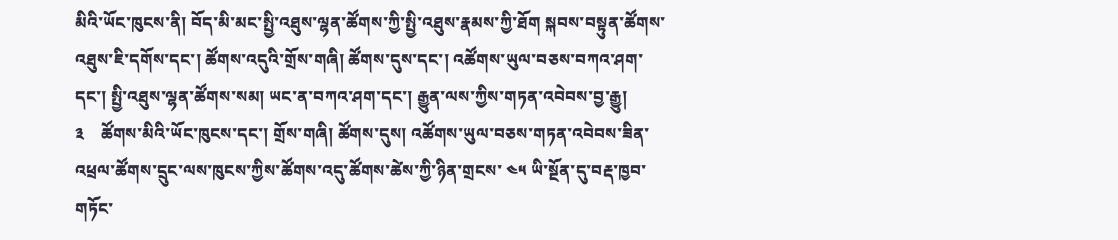མིའི་ཡོང་ཁུངས་ནི། བོད་མི་མང་སྤྱི་འཐུས་ལྷན་ཚོགས་ཀྱི་སྤྱི་འཐུས་རྣམས་ཀྱི་ཐོག སྐབས་བསྟུན་ཚོགས་འཐུས་ཇི་དགོས་དང་། ཚོགས་འདུའི་གྲོས་གཞི། ཚོགས་དུས་དང་། འཚོགས་ཡུལ་བཅས་བཀའ་ཤག་དང་། སྤྱི་འཐུས་ལྷན་ཚོགས་སམ། ཡང་ན་བཀའ་ཤག་དང་། རྒྱུན་ལས་ཀྱིས་གཏན་འབེབས་བྱ་རྒྱུ།
༣    ཚོགས་མིའི་ཡོང་ཁུངས་དང་། གྲོས་གཞི། ཚོགས་དུས། འཚོགས་ཡུལ་བཅས་གཏན་འབེབས་ཟིན་འཕྲལ་ཚོགས་དྲུང་ལས་ཁུངས་ཀྱིས་ཚོགས་འདུ་ཚོགས་ཚེས་ཀྱི་ཉིན་གྲངས་ ༤༥ ཡི་སྔོན་དུ་བརྡ་ཁྱབ་གཏོང་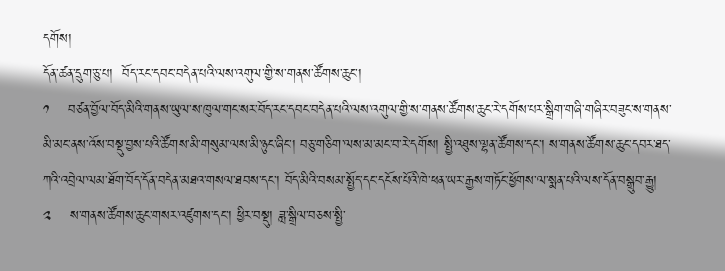དགོས།
དོན་ཚན་དྲུག་ཅུ་པ།  བོད་རང་དབང་བདེན་པའི་ལས་འགུལ་གྱི་ས་གནས་ཚོགས་ཆུང་།
༡    བཙན་བྱོལ་བོད་མིའི་གནས་ཡུལ་ས་ཁུལ་གང་སར་བོད་རང་དབང་བདེན་པའི་ལས་འགུལ་གྱི་ས་གནས་ཚོགས་ཆུང་རེ་དགོས་པར་སྒྲིག་གཞི་གཞིར་བཟུང་ས་གནས་མི་མང་ནས་འོས་བསྡུ་བྱས་པའི་ཚོགས་མི་གསུམ་ལས་མི་ཉུང་ཞིང་། བཅུ་གཅིག་ལས་མ་མང་བ་རེ་དགོས། སྤྱི་འཐུས་ལྷན་ཚོགས་དང་། ས་གནས་ཚོགས་ཆུང་དབར་ཐད་ཀའི་འབྲེལ་ལམ་ཐོག་བོད་དོན་བདེན་མཐའ་གསལ་ཐབས་དང་། བོད་མིའི་བསམ་སྤྱོད་དང་དངོས་པོའི་ཁེ་ཕན་ཡར་རྒྱས་གཏོང་ཕྱོགས་ལ་སྨན་པའི་ལས་དོན་བསྒྲུབ་རྒྱུ།
༢    ས་གནས་ཚོགས་ཆུང་གསར་འཛུགས་དང་། ཕྱིར་བསྡུ། ཟླ་སྒྲིལ་བཅས་སྤྱི་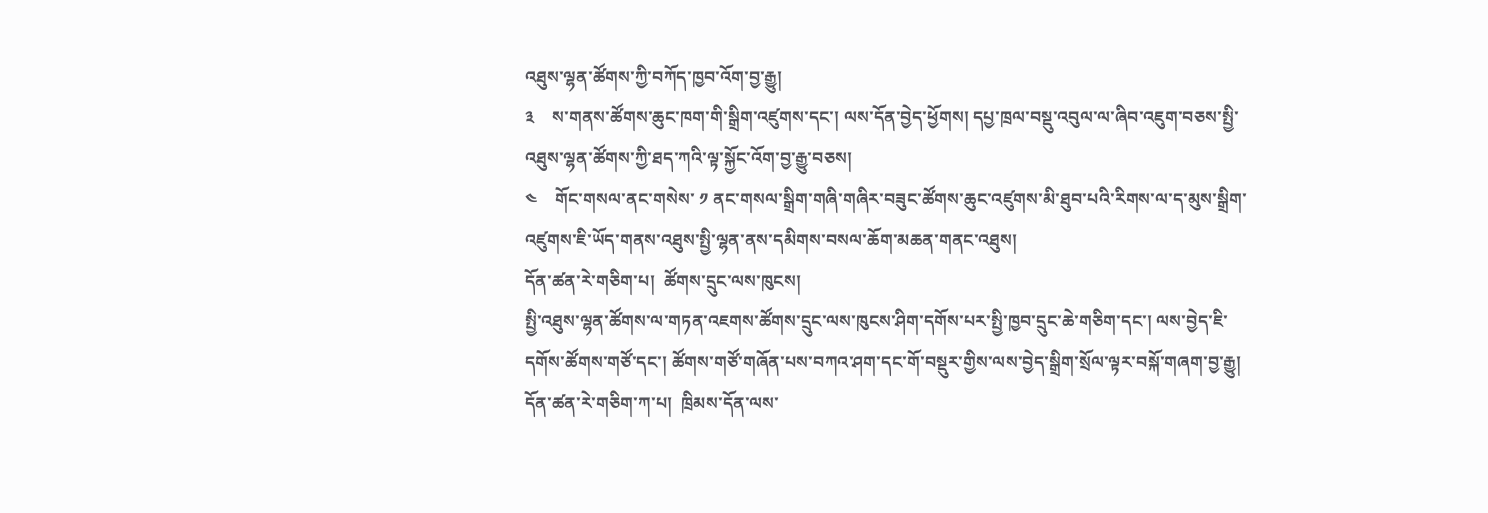འཐུས་ལྷན་ཚོགས་ཀྱི་བཀོད་ཁྱབ་འོག་བྱ་རྒྱུ།
༣    ས་གནས་ཚོགས་ཆུང་ཁག་གི་སྒྲིག་འཛུགས་དང་། ལས་དོན་བྱེད་ཕྱོགས། དཔྱ་ཁྲལ་བསྡུ་འབུལ་ལ་ཞིབ་འཇུག་བཅས་སྤྱི་འཐུས་ལྷན་ཚོགས་ཀྱི་ཐད་ཀའི་ལྟ་སྐྱོང་འོག་བྱ་རྒྱུ་བཅས།
༤    གོང་གསལ་ནང་གསེས་ ༡ ནང་གསལ་སྒྲིག་གཞི་གཞིར་བཟུང་ཚོགས་ཆུང་འཛུགས་མི་ཐུབ་པའི་རིགས་ལ་ད་མུས་སྒྲིག་འཛུགས་ཇི་ཡོད་གནས་འཐུས་སྤྱི་ལྷན་ནས་དམིགས་བསལ་ཆོག་མཆན་གནང་འཐུས།
དོན་ཚན་རེ་གཅིག་པ།  ཚོགས་དྲུང་ལས་ཁུངས།
སྤྱི་འཐུས་ལྷན་ཚོགས་ལ་གཏན་འཇགས་ཚོགས་དྲུང་ལས་ཁུངས་ཤིག་དགོས་པར་སྤྱི་ཁྱབ་དྲུང་ཆེ་གཅིག་དང་། ལས་བྱེད་ཇི་དགོས་ཚོགས་གཙོ་དང་། ཚོགས་གཙོ་གཞོན་པས་བཀའ་ཤག་དང་གོ་བསྡུར་གྱིས་ལས་བྱེད་སྒྲིག་སྲོལ་ལྟར་བསྐོ་གཞག་བྱ་རྒྱུ།
དོན་ཚན་རེ་གཅིག་ཀ་པ།  ཁྲིམས་དོན་ལས་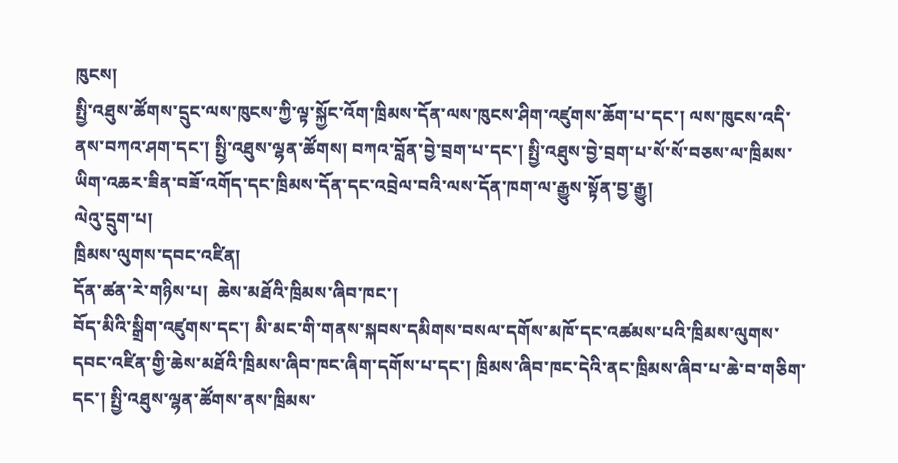ཁུངས།
སྤྱི་འཐུས་ཚོགས་དྲུང་ལས་ཁུངས་ཀྱི་ལྟ་སྐྱོང་འོག་ཁྲིམས་དོན་ལས་ཁུངས་ཤིག་འཛུགས་ཆོག་པ་དང་། ལས་ཁུངས་འདི་ནས་བཀའ་ཤག་དང་། སྤྱི་འཐུས་ལྷན་ཚོགས། བཀའ་བློན་བྱེ་བྲག་པ་དང་། སྤྱི་འཐུས་བྱེ་བྲག་པ་སོ་སོ་བཅས་ལ་ཁྲིམས་ཡིག་འཆར་ཟིན་བཟོ་འགོད་དང་ཁྲིམས་དོན་དང་འབྲེལ་བའི་ལས་དོན་ཁག་ལ་རྒྱུས་སྟོན་བྱ་རྒྱུ།
ལེའུ་དྲུག་པ།
ཁྲིམས་ལུགས་དབང་འཛིན།
དོན་ཚན་རེ་གཉིས་པ།  ཆེས་མཐོའི་ཁྲིམས་ཞིབ་ཁང་།
བོད་མིའི་སྒྲིག་འཛུགས་དང་། མི་མང་གི་གནས་སྐབས་དམིགས་བསལ་དགོས་མཁོ་དང་འཚམས་པའི་ཁྲིམས་ལུགས་དབང་འཛིན་གྱི་ཆེས་མཐོའི་ཁྲིམས་ཞིབ་ཁང་ཞིག་དགོས་པ་དང་། ཁྲིམས་ཞིབ་ཁང་དེའི་ནང་ཁྲིམས་ཞིབ་པ་ཆེ་བ་གཅིག་དང་། སྤྱི་འཐུས་ལྷན་ཚོགས་ནས་ཁྲིམས་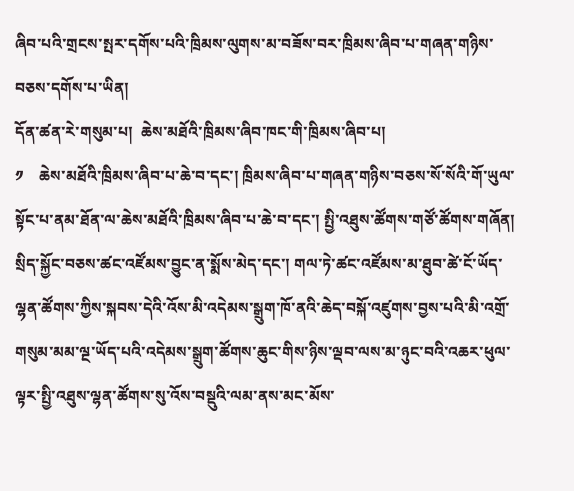ཞིབ་པའི་གྲངས་སྤར་དགོས་པའི་ཁྲིམས་ལུགས་མ་བཟོས་བར་ཁྲིམས་ཞིབ་པ་གཞན་གཉིས་བཅས་དགོས་པ་ཡིན།
དོན་ཚན་རེ་གསུམ་པ།  ཆེས་མཐོའི་ཁྲིམས་ཞིབ་ཁང་གི་ཁྲིམས་ཞིབ་པ།
༡    ཆེས་མཐོའི་ཁྲིམས་ཞིབ་པ་ཆེ་བ་དང་། ཁྲིམས་ཞིབ་པ་གཞན་གཉིས་བཅས་སོ་སོའི་གོ་ཡུལ་སྟོང་པ་ནམ་ཐོན་ལ་ཆེས་མཐོའི་ཁྲིམས་ཞིབ་པ་ཆེ་བ་དང་། སྤྱི་འཐུས་ཚོགས་གཙོ་ཚོགས་གཞོན། སྲིད་སྐྱོང་བཅས་ཚང་འཛོམས་བྱུང་ན་སྨོས་མེད་དང་། གལ་ཏེ་ཚང་འཛོམས་མ་ཐུབ་ཚེ་ངོ་ཡོད་ལྷན་ཚོགས་ཀྱིས་སྐབས་དེའི་འོས་མི་འདེམས་སྒྲུག་ཁོ་ནའི་ཆེད་བསྐོ་འཛུགས་བྱས་པའི་མི་འགྲོ་གསུམ་མམ་ལྔ་ཡོད་པའི་འདེམས་སྒྲུག་ཚོགས་ཆུང་གིས་ཉིས་ལྡབ་ལས་མ་ཉུང་བའི་འཆར་ཕུལ་ལྟར་སྤྱི་འཐུས་ལྷན་ཚོགས་སུ་འོས་བསྡུའི་ལམ་ནས་མང་མོས་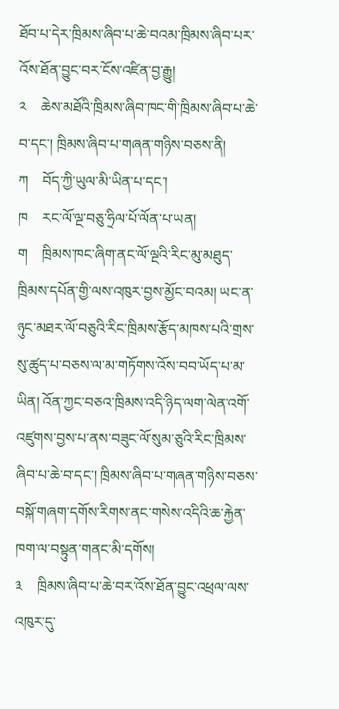ཐོབ་པ་དེར་ཁྲིམས་ཞིབ་པ་ཆེ་བའམ་ཁྲིམས་ཞིབ་པར་འོས་ཐོན་བྱུང་བར་ངོས་འཛིན་བྱ་རྒྱུ།
༢    ཆེས་མཐོའི་ཁྲིམས་ཞིབ་ཁང་གི་ཁྲིམས་ཞིབ་པ་ཆེ་བ་དང་། ཁྲིམས་ཞིབ་པ་གཞན་གཉིས་བཅས་ནི།
ཀ    བོད་ཀྱི་ཡུལ་མི་ཡིན་པ་དང་།
ཁ    རང་ལོ་ལྔ་བཅུ་ཧྲིལ་པོ་ལོན་པ་ཡན།
ག    ཁྲིམས་ཁང་ཞིག་ནང་ལོ་ལྔའི་རིང་མུ་མཐུད་ཁྲིམས་དཔོན་གྱི་ལས་འཁུར་བྱས་མྱོང་བའམ། ཡང་ན་ཉུང་མཐར་ལོ་བཅུའི་རིང་ཁྲིམས་རྩོད་མཁས་པའི་གྲས་སུ་ཚུད་པ་བཅས་ལ་མ་གཏོགས་འོས་བབ་ཡོད་པ་མ་ཡིན། འོན་ཀྱང་བཅའ་ཁྲིམས་འདི་ཉིད་ལག་ལེན་འགོ་འཛུགས་བྱས་པ་ནས་བཟུང་ལོ་སུམ་ཅུའི་རིང་ཁྲིམས་ཞིབ་པ་ཆེ་བ་དང་། ཁྲིམས་ཞིབ་པ་གཞན་གཉིས་བཅས་བསྐོ་གཞག་དགོས་རིགས་ནང་གསེས་འདིའི་ཆ་རྐྱེན་ཁག་ལ་བསྟུན་གནང་མི་དགོས།
༣    ཁྲིམས་ཞིབ་པ་ཆེ་བར་འོས་ཐོན་བྱུང་འཕྲལ་ལས་འཁུར་དུ་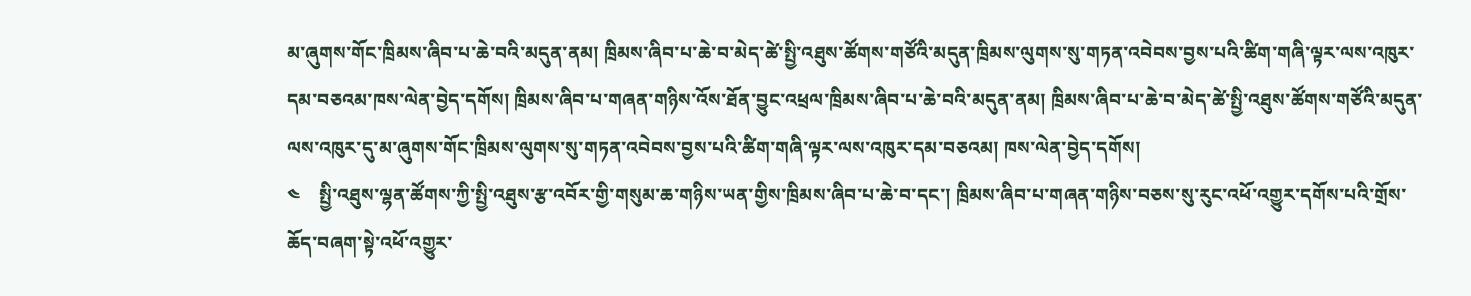མ་ཞུགས་གོང་ཁྲིམས་ཞིབ་པ་ཆེ་བའི་མདུན་ནམ། ཁྲིམས་ཞིབ་པ་ཆེ་བ་མེད་ཚེ་སྤྱི་འཐུས་ཚོགས་གཙོའི་མདུན་ཁྲིམས་ལུགས་སུ་གཏན་འབེབས་བྱས་པའི་ཚིག་གཞི་ལྟར་ལས་འཁུར་དམ་བཅའམ་ཁས་ལེན་བྱེད་དགོས། ཁྲིམས་ཞིབ་པ་གཞན་གཉིས་འོས་ཐོན་བྱུང་འཕྲལ་ཁྲིམས་ཞིབ་པ་ཆེ་བའི་མདུན་ནམ། ཁྲིམས་ཞིབ་པ་ཆེ་བ་མེད་ཚེ་སྤྱི་འཐུས་ཚོགས་གཙོའི་མདུན་ལས་འཁུར་དུ་མ་ཞུགས་གོང་ཁྲིམས་ལུགས་སུ་གཏན་འབེབས་བྱས་པའི་ཚིག་གཞི་ལྟར་ལས་འཁུར་དམ་བཅའམ། ཁས་ལེན་བྱེད་དགོས།
༤    སྤྱི་འཐུས་ལྷན་ཚོགས་ཀྱི་སྤྱི་འཐུས་རྩ་འབོར་གྱི་གསུམ་ཆ་གཉིས་ཡན་གྱིས་ཁྲིམས་ཞིབ་པ་ཆེ་བ་དང་། ཁྲིམས་ཞིབ་པ་གཞན་གཉིས་བཅས་སུ་རུང་འཕོ་འགྱུར་དགོས་པའི་གྲོས་ཆོད་བཞག་སྟེ་འཕོ་འགྱུར་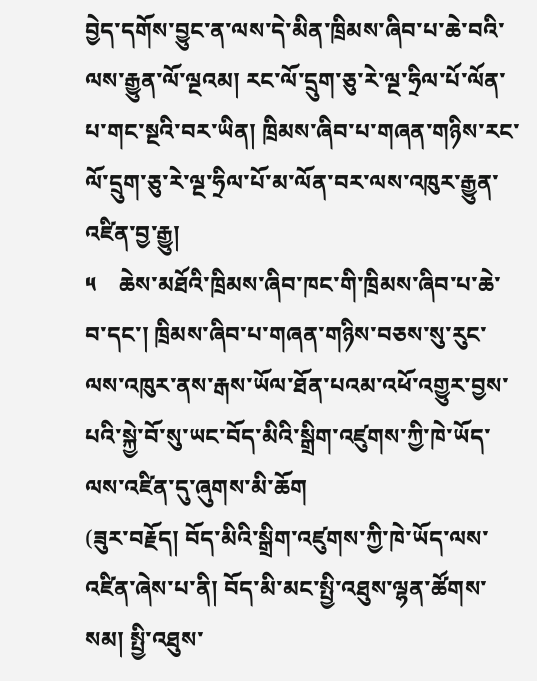བྱེད་དགོས་བྱུང་ན་ལས་དེ་མིན་ཁྲིམས་ཞིབ་པ་ཆེ་བའི་ལས་རྒྱུན་ལོ་ལྔའམ། རང་ལོ་དྲུག་ཅུ་རེ་ལྔ་ཧྲིལ་པོ་ལོན་པ་གང་སྔའི་བར་ཡིན། ཁྲིམས་ཞིབ་པ་གཞན་གཉིས་རང་ལོ་དྲུག་ཅུ་རེ་ལྔ་ཧྲིལ་པོ་མ་ལོན་བར་ལས་འཁུར་རྒྱུན་འཛིན་བྱ་རྒྱུ།
༥    ཆེས་མཐོའི་ཁྲིམས་ཞིབ་ཁང་གི་ཁྲིམས་ཞིབ་པ་ཆེ་བ་དང་། ཁྲིམས་ཞིབ་པ་གཞན་གཉིས་བཅས་སུ་རུང་ལས་འཁུར་ནས་རྒས་ཡོལ་ཐོན་པའམ་འཕོ་འགྱུར་བྱས་པའི་སྐྱེ་བོ་སུ་ཡང་བོད་མིའི་སྒྲིག་འཛུགས་ཀྱི་ཁེ་ཡོད་ལས་འཛིན་དུ་ཞུགས་མི་ཆོག
(ཟུར་བརྗོད། བོད་མིའི་སྒྲིག་འཛུགས་ཀྱི་ཁེ་ཡོད་ལས་འཛིན་ཞེས་པ་ནི། བོད་མི་མང་སྤྱི་འཐུས་ལྷན་ཚོགས་སམ། སྤྱི་འཐུས་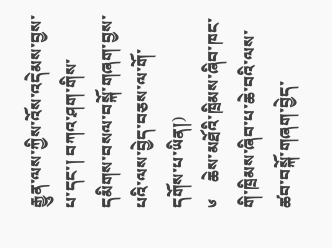རྒྱུན་ལས་ཀྱིས་འོས་འདེམས་བྱས་པ་དང་། བཀའ་ཤག་གིས་དམིགས་བསལ་བསྐོ་གཞག་བྱས་པའི་ལས་བྱེད་བཅས་ལ་གོ་དགོས་པ་ཡིན།)
༦    ཆེས་མཐོའི་ཁྲིམས་ཞིབ་ཁང་གི་ཁྲིམས་ཞིབ་པ་ཆེ་བའི་ལས་ཚབ་བསྐོ་གཞག་བྱེད་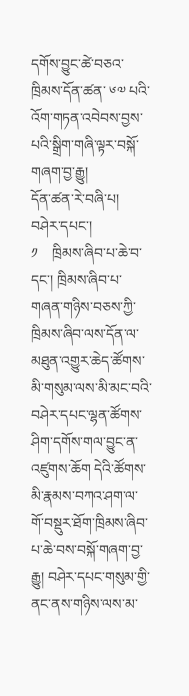དགོས་བྱུང་ཚེ་བཅའ་ཁྲིམས་དོན་ཚན་ ༦༧ པའི་འོག་གཏན་འབེབས་བྱས་པའི་སྒྲིག་གཞི་ལྟར་བསྐོ་གཞག་བྱ་རྒྱུ།
དོན་ཚན་རེ་བཞི་པ།  བཤེར་དཔང་།
༡    ཁྲིམས་ཞིབ་པ་ཆེ་བ་དང་། ཁྲིམས་ཞིབ་པ་གཞན་གཉིས་བཅས་ཀྱི་ཁྲིམས་ཞིབ་ལས་དོན་ལ་མཐུན་འགྱུར་ཆེད་ཚོགས་མི་གསུམ་ལས་མི་མང་བའི་བཤེར་དཔང་ལྷན་ཚོགས་ཤིག་དགོས་གལ་བྱུང་ན་འཛུགས་ཆོག དེའི་ཚོགས་མི་རྣམས་བཀའ་ཤག་ལ་གོ་བསྡུར་ཐོག་ཁྲིམས་ཞིབ་པ་ཆེ་བས་བསྐོ་གཞག་བྱ་རྒྱུ། བཤེར་དཔང་གསུམ་གྱི་ནང་ནས་གཉིས་ལས་མ་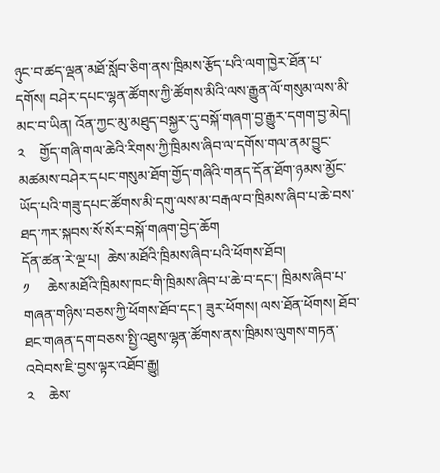ཉུང་བ་ཚད་ལྡན་མཐོ་སློབ་ཅིག་ནས་ཁྲིམས་རྩོད་པའི་ལག་ཁྱེར་ཐོན་པ་དགོས། བཤེར་དཔང་ལྷན་ཚོགས་ཀྱི་ཚོགས་མིའི་ལས་རྒྱུན་ལོ་གསུམ་ལས་མི་མང་བ་ཡིན། འོན་ཀྱང་མུ་མཐུད་བསྐྱར་དུ་བསྐོ་གཞག་བྱ་རྒྱུར་དགག་བྱ་མེད།
༢    གྱོད་གཞི་གལ་ཆེའི་རིགས་ཀྱི་ཁྲིམས་ཞིབ་ལ་དགོས་གལ་ནམ་བྱུང་མཚམས་བཤེར་དཔང་གསུམ་ཐོག་གྱོད་གཞིའི་གནད་དོན་ཐོག་ཉམས་མྱོང་ཡོད་པའི་གཟུ་དཔང་ཚོགས་མི་དགུ་ལས་མ་བརྒལ་བ་ཁྲིམས་ཞིབ་པ་ཆེ་བས་ཐད་ཀར་སྐབས་སོ་སོར་བསྐོ་གཞག་བྱེད་ཆོག
དོན་ཚན་རེ་ལྔ་པ།  ཆེས་མཐོའི་ཁྲིམས་ཞིབ་པའི་ཕོགས་ཐོབ།
༡     ཆེས་མཐོའི་ཁྲིམས་ཁང་གི་ཁྲིམས་ཞིབ་པ་ཆེ་བ་དང་། ཁྲིམས་ཞིབ་པ་གཞན་གཉིས་བཅས་ཀྱི་ཕོགས་ཐོབ་དང་། ཟུར་ཕོགས། ལས་ཐོན་ཕོགས། ཐོབ་ཐང་གཞན་དག་བཅས་སྤྱི་འཐུས་ལྷན་ཚོགས་ནས་ཁྲིམས་ལུགས་གཏན་འབེབས་ཇི་བྱས་ལྟར་འཐོབ་རྒྱུ།
༢    ཆེས་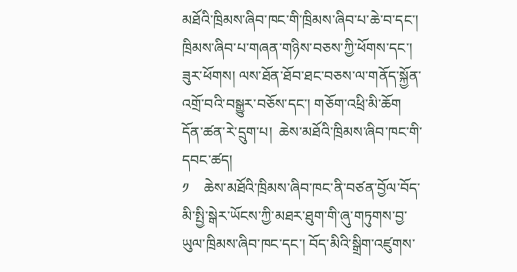མཐོའི་ཁྲིམས་ཞིབ་ཁང་གི་ཁྲིམས་ཞིབ་པ་ཆེ་བ་དང་། ཁྲིམས་ཞིབ་པ་གཞན་གཉིས་བཅས་ཀྱི་ཕོགས་དང་། ཟུར་ཕོགས། ལས་ཐོན་ཐོབ་ཐང་བཅས་ལ་གནོད་སྐྱོན་འགྲོ་བའི་བསྒྱུར་བཅོས་དང་། གཅོག་འཕྲི་མི་ཆོག
དོན་ཚན་རེ་དྲུག་པ།  ཆེས་མཐོའི་ཁྲིམས་ཞིབ་ཁང་གི་དབང་ཚད།
༡    ཆེས་མཐོའི་ཁྲིམས་ཞིབ་ཁང་ནི་བཙན་བྱོལ་བོད་མི་སྤྱི་སྒེར་ཡོངས་ཀྱི་མཐར་ཐུག་གི་ཞུ་གཏུགས་བྱ་ཡུལ་ཁྲིམས་ཞིབ་ཁང་དང་། བོད་མིའི་སྒྲིག་འཛུགས་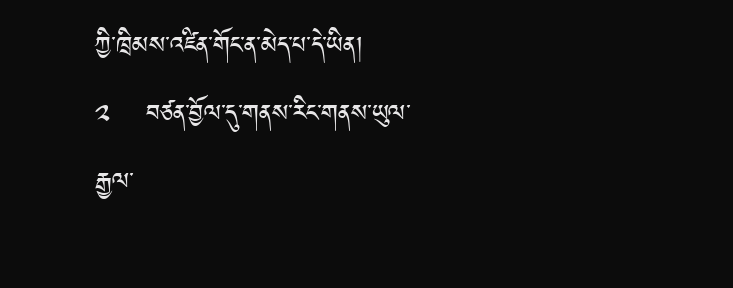ཀྱི་ཁྲིམས་འཛིན་གོང་ན་མེད་པ་དེ་ཡིན།
༢    བཙན་བྱོལ་དུ་གནས་རིང་གནས་ཡུལ་རྒྱལ་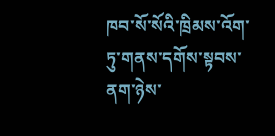ཁབ་སོ་སོའི་ཁྲིམས་འོག་ཏུ་གནས་དགོས་སྟབས་ནག་ཉེས་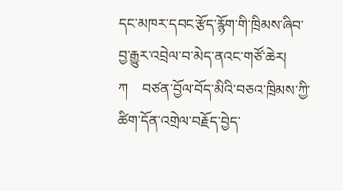དང་མཁར་དབང་རྩོད་རྙོག་གི་ཁྲིམས་ཞིབ་བྱ་རྒྱུར་འབྲེལ་བ་མེད་ནའང་གཙོ་ཆེར།
ཀ    བཙན་བྱོལ་བོད་མིའི་བཅའ་ཁྲིམས་ཀྱི་ཚིག་དོན་འགྲེལ་བརྗོད་བྱེད་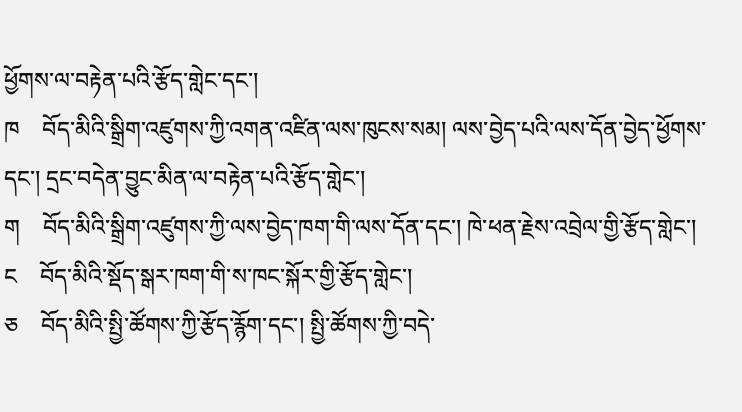ཕྱོགས་ལ་བརྟེན་པའི་རྩོད་གླེང་དང་།
ཁ    བོད་མིའི་སྒྲིག་འཛུགས་ཀྱི་འགན་འཛིན་ལས་ཁུངས་སམ། ལས་བྱེད་པའི་ལས་དོན་བྱེད་ཕྱོགས་དང་། དྲང་བདེན་བྱུང་མིན་ལ་བརྟེན་པའི་རྩོད་གླེང་།
ག    བོད་མིའི་སྒྲིག་འཛུགས་ཀྱི་ལས་བྱེད་ཁག་གི་ལས་དོན་དང་། ཁེ་ཕན་རྗེས་འབྲེལ་གྱི་རྩོད་གླེང་།
ང    བོད་མིའི་སྡོད་སྒར་ཁག་གི་ས་ཁང་སྐོར་གྱི་རྩོད་གླེང་།
ཅ    བོད་མིའི་སྤྱི་ཚོགས་ཀྱི་རྩོད་རྙོག་དང་། སྤྱི་ཚོགས་ཀྱི་བདེ་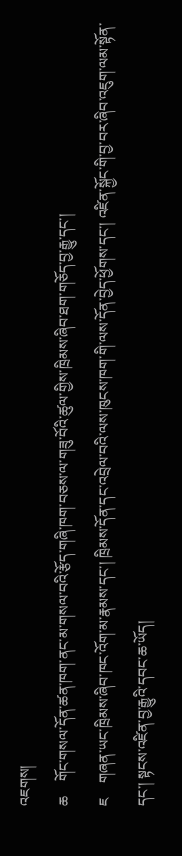འཇགས།
ཆ    གོང་གསལ་དོན་ཚན་ཁག་ནང་མ་གསལ་བའི་རྩོད་གཞི་ཁག་བཅས་ལ་གཟུ་བོའི་ཚུལ་གྱིས་ཁྲིམས་ཞིབ་ཐག་གཅོད་བྱ་རྒྱུ་དང་།
ཇ    གཞན་ཡང་ཁྲིམས་ཞིབ་ཁང་འོག་མ་རྣམས་དང་། ཁྲིམས་དོན་དང་འབྲེལ་བའི་ལས་ཁུངས་ཁག་གི་ལས་དོན་བྱེད་ཕྱོགས་དང་། འཛིན་སྐྱོང་གི་བྱ་བར་ཞིབ་འཇུག་ལམ་སྟོན་དང་། སྟངས་འཛིན་བྱ་རྒྱུའི་དབང་ཆ་ཡོད།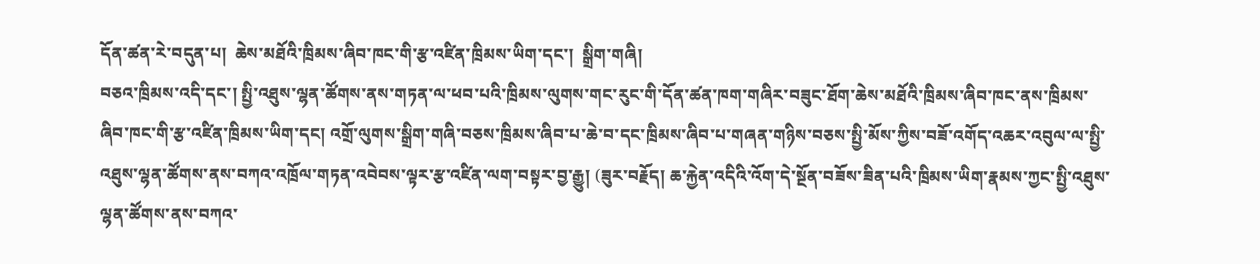དོན་ཚན་རེ་བདུན་པ།  ཆེས་མཐོའི་ཁྲིམས་ཞིབ་ཁང་གི་རྩ་འཛིན་ཁྲིམས་ཡིག་དང་།  སྒྲིག་གཞི།
བཅའ་ཁྲིམས་འདི་དང་། སྤྱི་འཐུས་ལྷན་ཚོགས་ནས་གཏན་ལ་ཕབ་པའི་ཁྲིམས་ལུགས་གང་རུང་གི་དོན་ཚན་ཁག་གཞིར་བཟུང་ཐོག་ཆེས་མཐོའི་ཁྲིམས་ཞིབ་ཁང་ནས་ཁྲིམས་ཞིབ་ཁང་གི་རྩ་འཛིན་ཁྲིམས་ཡིག་དང། འགྲོ་ལུགས་སྒྲིག་གཞི་བཅས་ཁྲིམས་ཞིབ་པ་ཆེ་བ་དང་ཁྲིམས་ཞིབ་པ་གཞན་གཉིས་བཅས་སྤྱི་མོས་ཀྱིས་བཟོ་འགོད་འཆར་འབུལ་ལ་སྤྱི་འཐུས་ལྷན་ཚོགས་ནས་བཀའ་འཁྲོལ་གཏན་འབེབས་ལྟར་རྩ་འཛིན་ལག་བསྟར་བྱ་རྒྱུ། (ཟུར་བརྗོད། ཆ་རྐྱེན་འདིའི་འོག་དེ་སྔོན་བཟོས་ཟིན་པའི་ཁྲིམས་ཡིག་རྣམས་ཀྱང་སྤྱི་འཐུས་ལྷན་ཚོགས་ནས་བཀའ་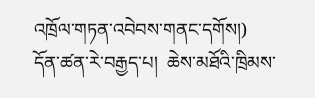འཁྲོལ་གཏན་འབེབས་གནང་དགོས།)
དོན་ཚན་རེ་བརྒྱད་པ།  ཆེས་མཐོའི་ཁྲིམས་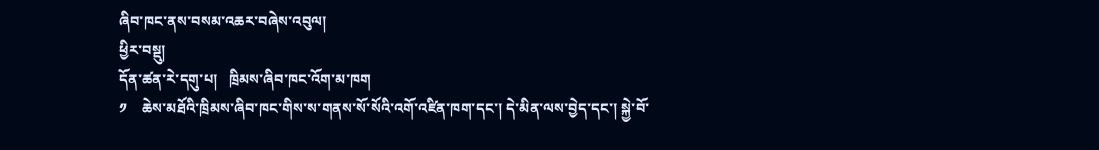ཞིབ་ཁང་ནས་བསམ་འཆར་བཞེས་འབུལ།
ཕྱིར་བསྡུ།
དོན་ཚན་རེ་དགུ་པ།   ཁྲིམས་ཞིབ་ཁང་འོག་མ་ཁག
༡    ཆེས་མཐོའི་ཁྲིམས་ཞིབ་ཁང་གིས་ས་གནས་སོ་སོའི་འགོ་འཛིན་ཁག་དང་། དེ་མིན་ལས་བྱེད་དང་། སྐྱེ་བོ་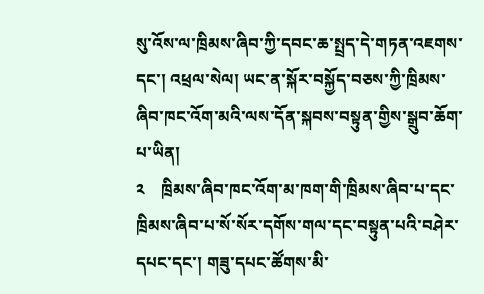སུ་འོས་ལ་ཁྲིམས་ཞིབ་ཀྱི་དབང་ཆ་སྤྲད་དེ་གཏན་འཇགས་དང་། འཕྲལ་སེལ། ཡང་ན་སྐོར་བསྐྱོད་བཅས་ཀྱི་ཁྲིམས་ཞིབ་ཁང་འོག་མའི་ལས་དོན་སྐབས་བསྟུན་གྱིས་སྒྲུབ་ཆོག་པ་ཡིན།
༢    ཁྲིམས་ཞིབ་ཁང་འོག་མ་ཁག་གི་ཁྲིམས་ཞིབ་པ་དང་ཁྲིམས་ཞིབ་པ་སོ་སོར་དགོས་གལ་དང་བསྟུན་པའི་བཤེར་དཔང་དང་། གཟུ་དཔང་ཚོགས་མི་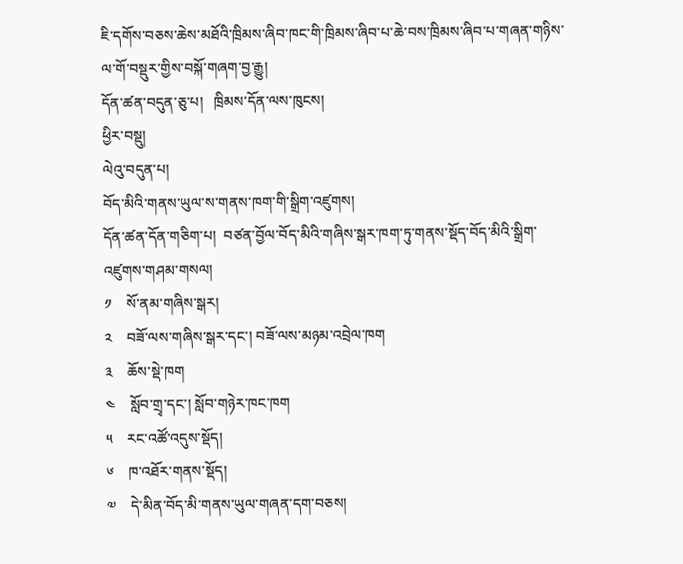ཇི་དགོས་བཅས་ཆེས་མཐོའི་ཁྲིམས་ཞིབ་ཁང་གི་ཁྲིམས་ཞིབ་པ་ཆེ་བས་ཁྲིམས་ཞིབ་པ་གཞན་གཉིས་ལ་གོ་བསྡུར་གྱིས་བསྐོ་གཞག་བྱ་རྒྱུ།
དོན་ཚན་བདུན་ཅུ་པ།   ཁྲིམས་དོན་ལས་ཁུངས།
ཕྱིར་བསྡུ།
ལེའུ་བདུན་པ།
བོད་མིའི་གནས་ཡུལ་ས་གནས་ཁག་གི་སྒྲིག་འཛུགས།
དོན་ཚན་དོན་གཅིག་པ།  བཙན་བྱོལ་བོད་མིའི་གཞིས་སྒར་ཁག་ཏུ་གནས་སྡོད་བོད་མིའི་སྒྲིག་འཛུགས་གཤམ་གསལ།
༡    སོ་ནམ་གཞིས་སྒར།
༢    བཟོ་ལས་གཞིས་སྒར་དང་། བཟོ་ལས་མཉམ་འབྲེལ་ཁག
༣    ཆོས་སྡེ་ཁག
༤    སློབ་གྲྭ་དང་། སློབ་གཉེར་ཁང་ཁག
༥    རང་འཚོ་འདུས་སྡོད།
༦    ཁ་འཐོར་གནས་སྡོད།
༧    དེ་མིན་བོད་མི་གནས་ཡུལ་གཞན་དག་བཅས།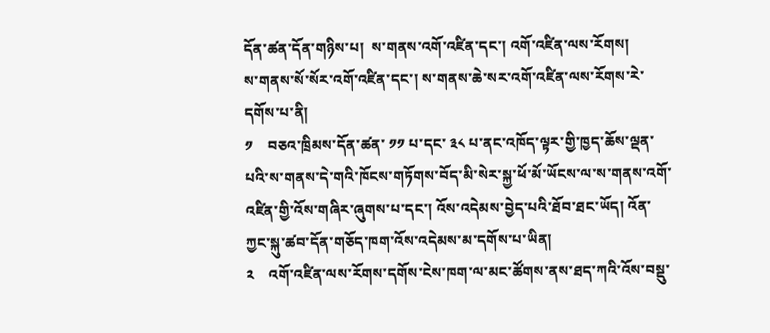དོན་ཚན་དོན་གཉིས་པ།  ས་གནས་འགོ་འཛིན་དང་། འགོ་འཛིན་ལས་རོགས།
ས་གནས་སོ་སོར་འགོ་འཛིན་དང་། ས་གནས་ཆེ་སར་འགོ་འཛིན་ལས་རོགས་རེ་དགོས་པ་ནི།
༡    བཅའ་ཁྲིམས་དོན་ཚན་ ༡༡ པ་དང་ ༣༨ པ་ནང་འཁོད་ལྟར་གྱི་ཁྱད་ཆོས་ལྡན་པའི་ས་གནས་དེ་གའི་ཁོངས་གཏོགས་བོད་མི་སེར་སྐྱ་ཕོ་མོ་ཡོངས་ལ་ས་གནས་འགོ་འཛིན་གྱི་འོས་གཞིར་ཞུགས་པ་དང་། འོས་འདེམས་བྱེད་པའི་ཐོབ་ཐང་ཡོད། འོན་ཀྱང་སྐུ་ཚབ་དོན་གཅོད་ཁག་འོས་འདེམས་མ་དགོས་པ་ཡིན།
༢    འགོ་འཛིན་ལས་རོགས་དགོས་ངེས་ཁག་ལ་མང་ཚོགས་ནས་ཐད་ཀའི་འོས་བསྡུ་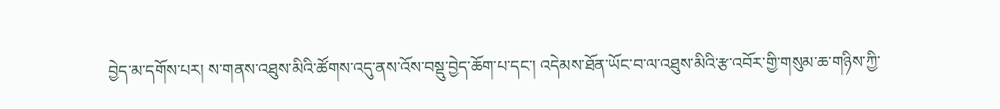བྱེད་མ་དགོས་པར། ས་གནས་འཐུས་མིའི་ཚོགས་འདུ་ནས་འོས་བསྡུ་བྱེད་ཆོག་པ་དང་། འདེམས་ཐོན་ཡོང་བ་ལ་འཐུས་མིའི་རྩ་འབོར་གྱི་གསུམ་ཆ་གཉིས་ཀྱི་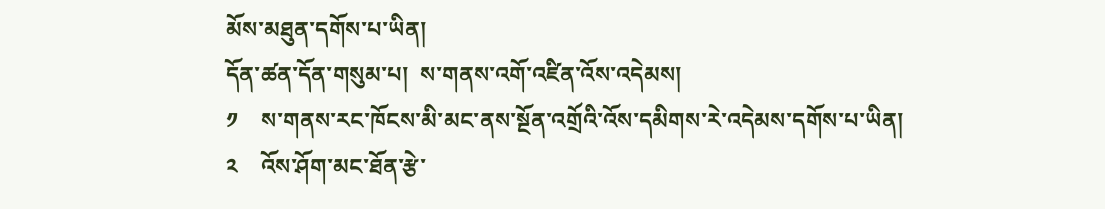མོས་མཐུན་དགོས་པ་ཡིན།
དོན་ཚན་དོན་གསུམ་པ།  ས་གནས་འགོ་འཛིན་འོས་འདེམས།
༡    ས་གནས་རང་ཁོངས་མི་མང་ནས་སྔོན་འགྲོའི་འོས་དམིགས་རེ་འདེམས་དགོས་པ་ཡིན།
༢    འོས་ཤོག་མང་ཐོན་རྩེ་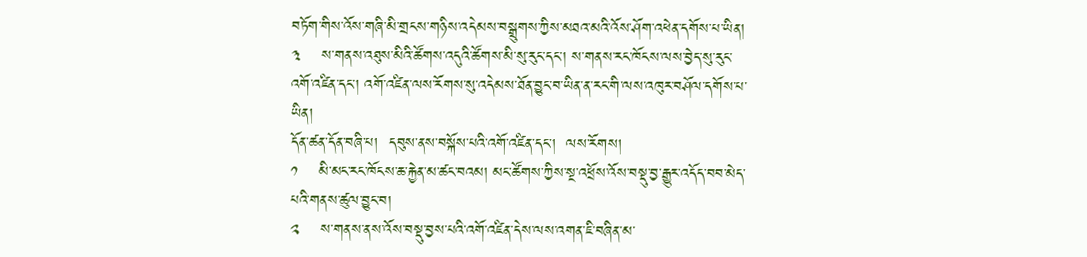བཏོག་གིས་འོས་གཞི་མི་གྲངས་གཉིས་འདེམས་བསྒྲུགས་ཀྱིས་མཐའ་མའི་འོས་ཤོག་འཕེན་དགོས་པ་ཡིན།
༣    ས་གནས་འཐུས་མིའི་ཚོགས་འདུའི་ཚོགས་མི་སུ་རུང་དང་། ས་གནས་རང་ཁོངས་ལས་བྱེད་སུ་རུང་འགོ་འཛིན་དང་། འགོ་འཛིན་ལས་རོགས་སུ་འདེམས་ཐོན་བྱུང་བ་ཡིན་ན་རང་གི་ལས་འཁུར་བཤོལ་དགོས་པ་ཡིན།
དོན་ཚན་དོན་བཞི་པ།  དབུས་ནས་བསྐོས་པའི་འགོ་འཛིན་དང་།  ལས་རོགས།
༡    མི་མང་རང་ཁོངས་ཆ་རྐྱེན་མ་ཚང་བའམ། མང་ཚོགས་ཀྱིས་སྔ་འཕྲོས་འོས་བསྡུ་བྱ་རྒྱུར་འདོད་བབ་མེད་པའི་གནས་ཚུལ་བྱུང་བ།
༢    ས་གནས་ནས་འོས་བསྡུ་བྱས་པའི་འགོ་འཛིན་དེས་ལས་འགན་ཇི་བཞིན་མ་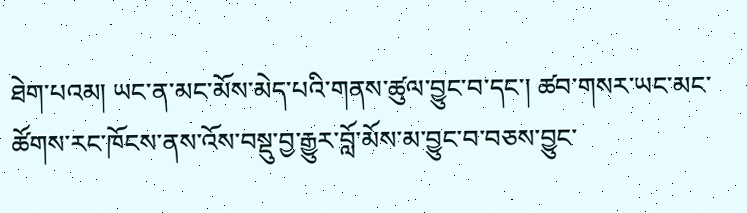ཐེག་པའམ། ཡང་ན་མང་མོས་མེད་པའི་གནས་ཚུལ་བྱུང་བ་དང་། ཚབ་གསར་ཡང་མང་ཚོགས་རང་ཁོངས་ནས་འོས་བསྡུ་བྱ་རྒྱུར་བློ་མོས་མ་བྱུང་བ་བཅས་བྱུང་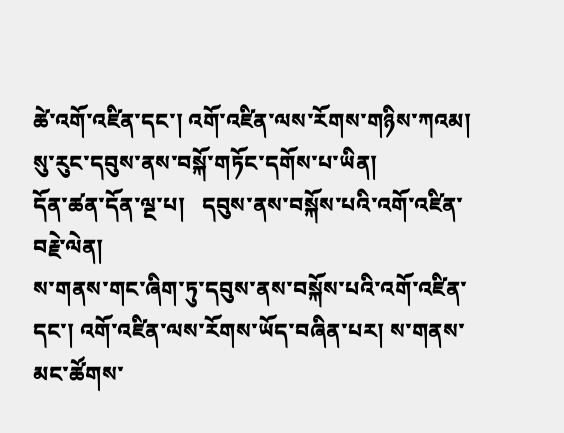ཚེ་འགོ་འཛིན་དང་། འགོ་འཛིན་ལས་རོགས་གཉིས་ཀའམ། སུ་རུང་དབུས་ནས་བསྐོ་གཏོང་དགོས་པ་ཡིན།
དོན་ཚན་དོན་ལྔ་པ།   དབུས་ནས་བསྐོས་པའི་འགོ་འཛིན་བརྗེ་ལེན།
ས་གནས་གང་ཞིག་ཏུ་དབུས་ནས་བསྐོས་པའི་འགོ་འཛིན་དང་། འགོ་འཛིན་ལས་རོགས་ཡོད་བཞིན་པར། ས་གནས་མང་ཚོགས་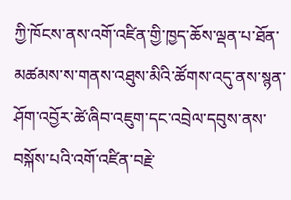ཀྱི་ཁོངས་ནས་འགོ་འཛིན་གྱི་ཁྱད་ཆོས་ལྡན་པ་ཐོན་མཚམས་ས་གནས་འཐུས་མིའི་ཚོགས་འདུ་ནས་སྙན་ཤོག་འབྱོར་ཚེ་ཞིབ་འཇུག་དང་འབྲེལ་དབུས་ནས་བསྐོས་པའི་འགོ་འཛིན་བརྗེ་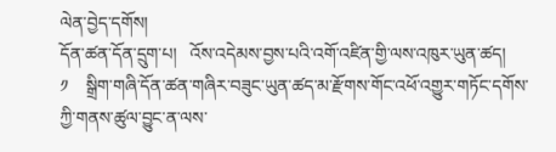ལེན་བྱེད་དགོས།
དོན་ཚན་དོན་དྲུག་པ།   འོས་འདེམས་བྱས་པའི་འགོ་འཛིན་གྱི་ལས་འཁུར་ཡུན་ཚད།
༡    སྒྲིག་གཞི་དོན་ཚན་གཞིར་བཟུང་ཡུན་ཚད་མ་རྫོགས་གོང་འཕོ་འགྱུར་གཏོང་དགོས་ཀྱི་གནས་ཚུལ་བྱུང་ན་ལས་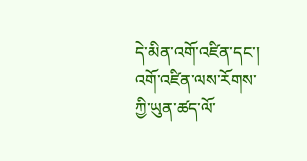དེ་མིན་འགོ་འཛིན་དང་། འགོ་འཛིན་ལས་རོགས་ཀྱི་ཡུན་ཚད་ལོ་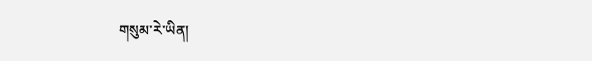གསུམ་རེ་ཡིན།